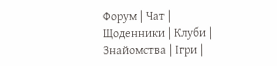Форум | Чат | Щоденники | Клуби | Знайомства | Ігри |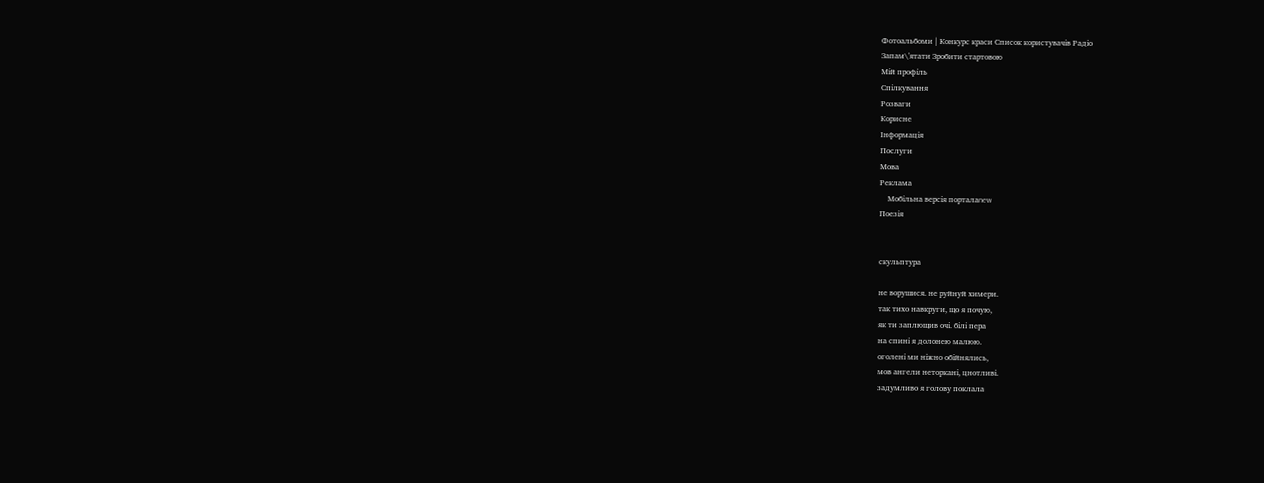Фотоальбоми | Конкурс краси Список користувачів Радіо
Запам\'ятати Зробити стартовою
Мій профіль
Спілкування
Розваги
Корисне
Інформація
Послуги
Мова
Реклама
    Мобільна версія порталаnew
Поезія


скульптура

не ворушися. не руйнуй химери.
так тихо навкруги, що я почую,
як ти заплющив очі. білі пера
на спині я долонею малюю.
оголені ми ніжно обійнялись,
мов ангели неторкані, цнотливі.
задумливо я голову поклала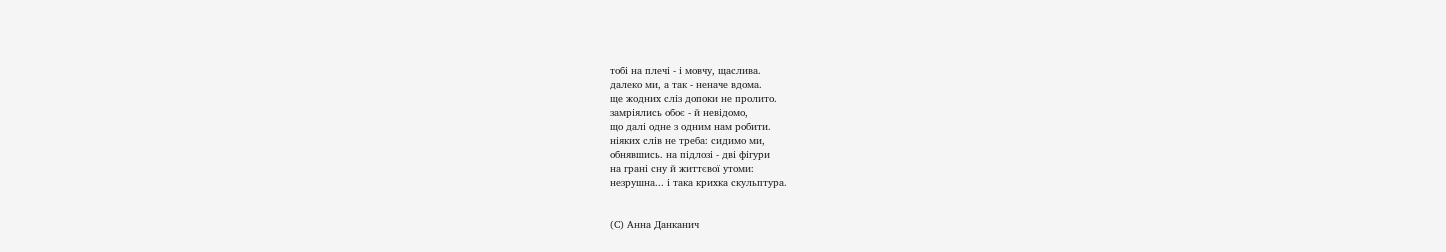тобі на плечі - і мовчу, щаслива.
далеко ми, а так - неначе вдома.
ще жодних сліз допоки не пролито.
замріялись обоє - й невідомо,
що далі одне з одним нам робити.
ніяких слів не треба: сидимо ми,
обнявшись. на підлозі - дві фігури
на грані сну й життєвої утоми:
незрушна... і така крихка скульптура.


(С) Анна Данканич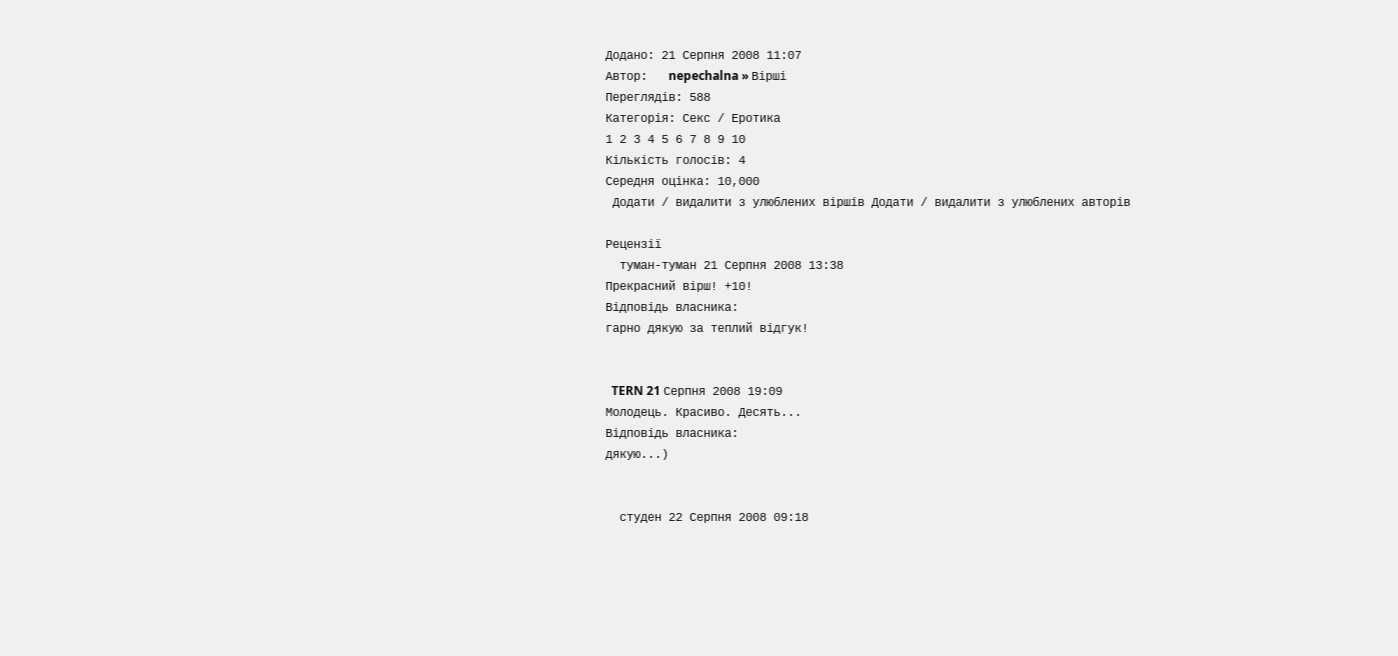Додано: 21 Серпня 2008 11:07
Автор:   nepechalna » Вірші
Переглядів: 588
Категорія: Секс / Еротика
1 2 3 4 5 6 7 8 9 10
Кількість голосів: 4
Середня оцінка: 10,000
 Додати / видалити з улюблених віршів Додати / видалити з улюблених авторів

Рецензії
  туман-туман 21 Серпня 2008 13:38
Прекрасний вірш! +10!
Відповідь власника:
гарно дякую за теплий відгук!


  TERN 21 Серпня 2008 19:09
Молодець. Красиво. Десять...
Відповідь власника:
дякую...)


  студен 22 Серпня 2008 09:18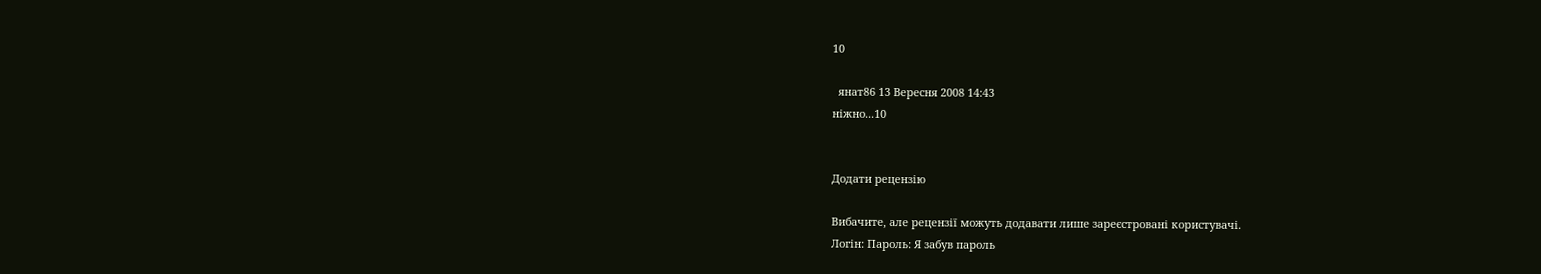10

  янат86 13 Вересня 2008 14:43
ніжно...10


Додати рецензію

Вибачите, але рецензії можуть додавати лише зареєстровані користувачі.
Логін: Пароль: Я забув пароль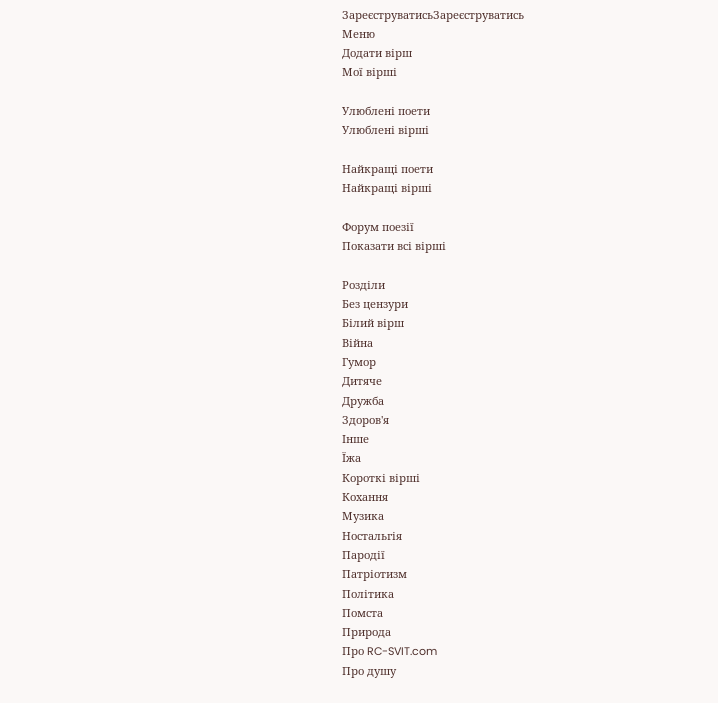ЗареєструватисьЗареєструватись
Меню
Додати вірш
Мої вірші

Улюблені поети
Улюблені вірші

Найкращі поети
Найкращі вірші

Форум поезії
Показати всі вірші

Розділи
Без цензури
Білий вірш
Війна
Гумор
Дитяче
Дружба
Здоров'я
Інше
Їжа
Короткі вірші
Кохання
Музика
Ностальгія
Пародії
Патріотизм
Політика
Помста
Природа
Про RC-SVIT.com
Про душу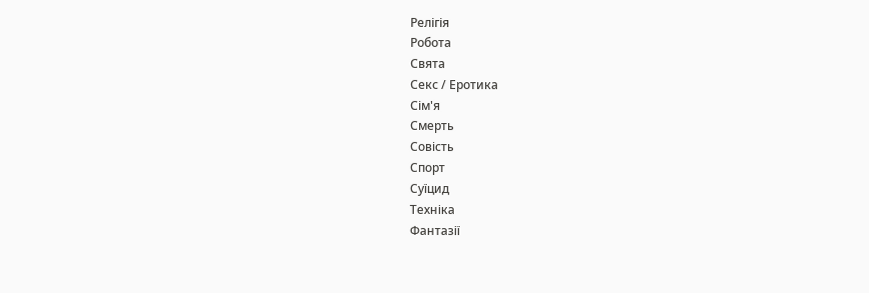Релігія
Робота
Свята
Секс / Еротика
Сім'я
Смерть
Совість
Спорт
Суїцид
Техніка
Фантазії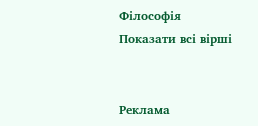Філософія
Показати всі вірші


Реклама